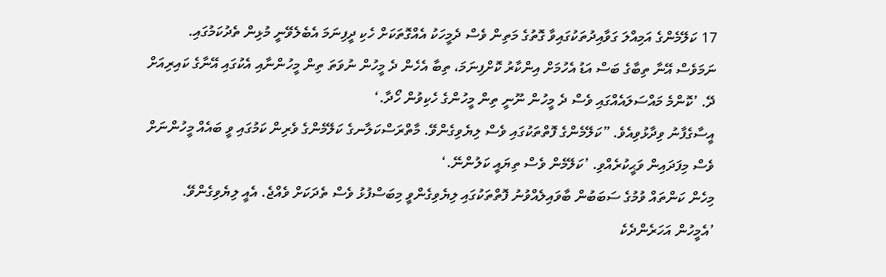17 ކަލޭމެންގެ އަމިއްލަ ގަވާއިދުތަކުގައިވާ ގޮތުގެ މަތިން ވެސް ދެމީހަކު އެއްގޮތަކަށް ހެކި ދީފިނަމަ އެބެލެވޭނީ މުޅިން ތެދުކަމުގައި.
ނަމަވެސް އޭނާ ތިބާގެ ބަސް އަޑު އެހުމަށް އިންކާރު ކޮށްފިނަމަ، ތިބާ އެހެން ދެ މީހުން ނުވަތަ ތިން މީހުންނާއި އެކުގައި އޭނާގެ ކައިރިއަށް ދޭ. ’ކޮންމެ މައްސަލައެއްގައި ވެސް ދެ މީހުން ނޫނީ ތިން މީހުންގެ ހެކިވުން ހޯދާ.‘
އީސާގެފާނު ވިދާޅުވިއެވެ. ”ކަލޭމެންގެ ފޮތްތަކުގައި ވެސް ލިޔެވިގެންވޭ. މާތްރަސްކަލާނގެ ކަލޭމެންގެ ވެރިން ކަމުގައި ވީ ބައެއް މީހުންނަށް ވެސް މިފަދައިން ވަޙީކުރެއްވި. ’ކަލޭމެން ވެސް ތިޔައީ ކަލުންނޭ.‘
މިހެން ކަންތައް ވުމުގެ ސަބަބުން ބާވައިލެއްވުނު ފޮތްތަކުގައި ލިޔެވިގެންވީ މިބަސްފުޅު ވެސް ތެދަކަށް ވެއްޖެ. އެއީ ލިޔެވިގެންވޭ. ’އެމީހުން އަހަރެންދެކެ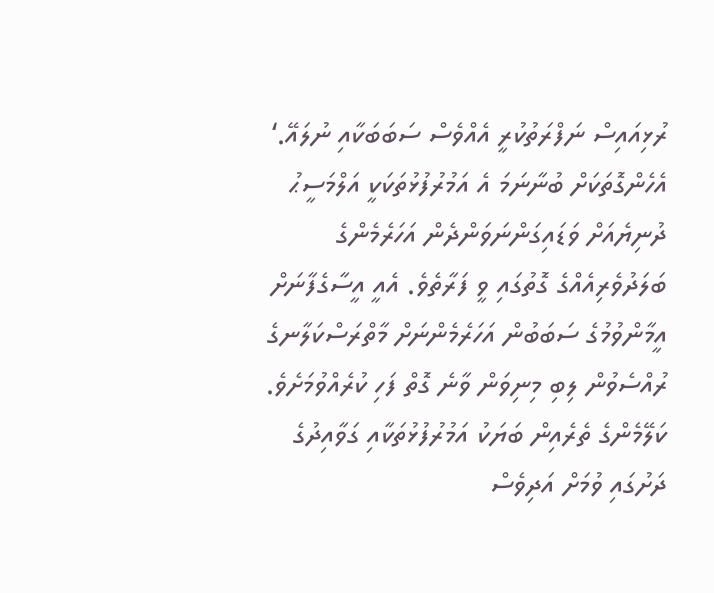ރުޅިއައިސް ނަފްރަތުކުރީ އެއްވެސް ސަބަބަކާއި ނުލައޭ.‘
އެހެންގޮތަކަށް ބުނާނަމަ އެ އަމުރުފުޅުތަކަކީ އަލްމަސީޙު ދުނިޔެއަށް ވަޑައިގަންނަވަންދެން އަހަރެމެންގެ ބަލަދުވެރިއެއްގެ ގޮތުގައި ވީ ފަރާތެވެ. އެއީ އީސާގެފާނަށް އީމާންވުމުގެ ސަބަބުން އަހަރެމެންނަށް މާތްރަސްކަލާނގެ ރުއްސެވުން ލިބި މިނިވަން ވާނެ ގޮތް ފަހި ކުރެއްވުމަށެވެ.
ކަލޭމެންގެ ތެރެއިން ބަޔަކު އަމުރުފުޅުތަކާއި ގަވާއިދުގެ ދަށުގައި ވުމަށް އަދިވެސް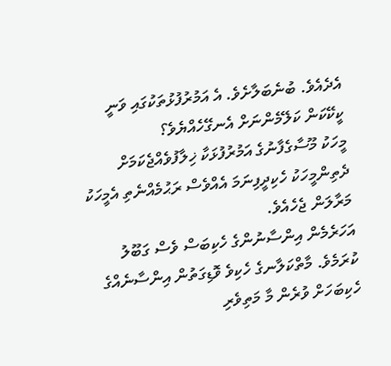އެދެއެވެ. ބުނެބަލާށެވެ. އެ އަމުރުފުޅުތަކުގައި ވަނީ ކީކޭކަން ކަލޭމެންނަށް އެނގޭހެއްޔެވެ؟
މީހަކު މޫސާގެފާނުގެ އަމުރުފުޅަކާ ޚިލާފުވެއްޖެކަމަށް ދެތިންމީހަކު ހެކިދީފިނަމަ އެއްވެސް ރަޙުމެއްނެތި އެމީހަކު މަރާލަން ޖެހެއެވެ.
އަހަރެމެން އިންސާނުންގެ ހެކިބަސް ވެސް ގަބޫލު ކުރަމެވެ. މާތްކަލާނގެ ހެކިވެ ވޮޑިގަތުން އިންސާނެއްގެ ހެކިބަހަށް ވުރެން މާ މަތިވެރި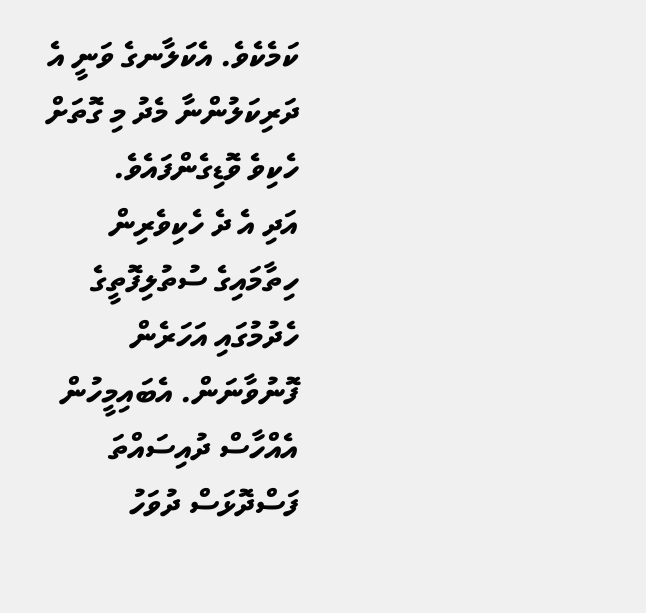ކަމެކެވެ. އެކަލާނގެ ވަނީ އެ ދަރިކަލުންނާ މެދު މި ގޮތަށް ހެކިވެ ވޮޑިގެންފައެވެ.
އަދި އެ ދެ ހެކިވެރިން ހިތާމައިގެ ސުތުލިފޮތީގެ ހެދުމުގައި އަހަރެން ފޮނުވާނަން. އެބައިމީހުން އެއްހާސް ދުއިސައްތަ ފަސްދޮޅަސް ދުވަހު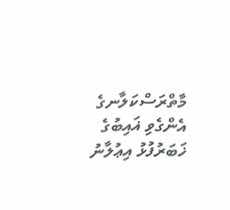މާތްރަސްކަލާނގެ އެންގެވި ޣައިބުގެ ޚަބަރުފުޅު އިޢުލާނު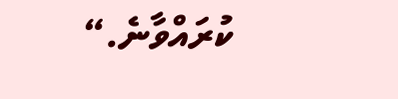ކުރައްވާނެ.“